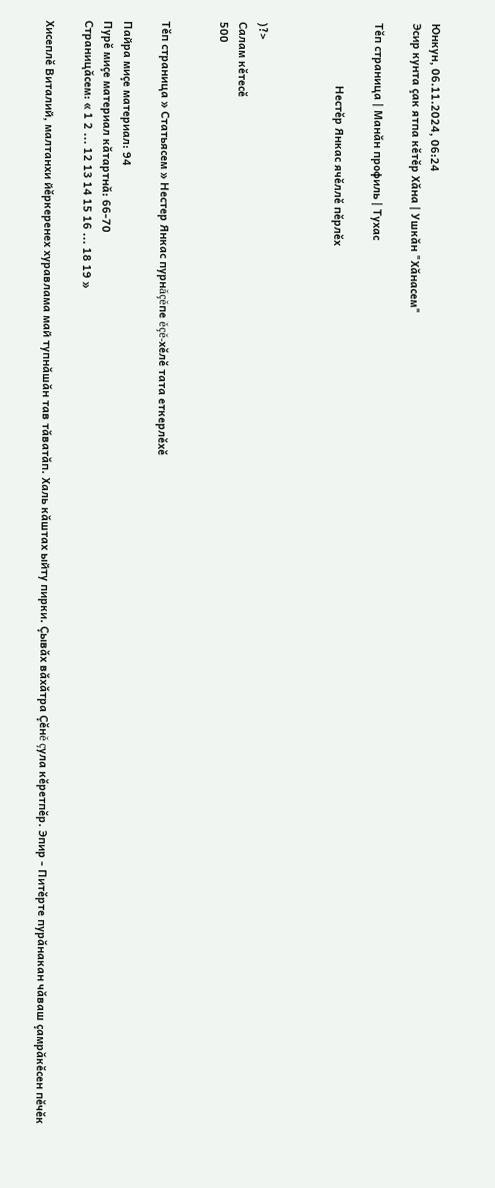Юнкун, 06.11.2024, 06:24
Эсир кунта çак ятпа кĕтĕр Хăна | Ушкăн "Хăнасем"

Тĕп страница | Манăн профиль | Тухас

                     Нестĕр Янкас ячĕллĕ пĕрлĕх



)?>
Салам кĕтесĕ
500


Тĕп страница » Статьясем » Нестер Янкас пурнăçĕпе ĕçĕ-хĕлĕ тата еткерлĕхĕ

Пайра миçе материал: 94
Пурĕ миçе материал кăтартнă: 66-70
Страницăсем: « 1 2 ... 12 13 14 15 16 ... 18 19 »

Хисеплĕ Виталий, малтанхи йĕркеренех хуравлама май тупнăшăн тав тăватăп. Халь кăштах ыйту пирки. Çывăх вăхăтра Çĕнĕ çула кĕретпĕр. Эпир - Питĕрте пурăнакан чăваш çамрăкĕсен пĕчĕк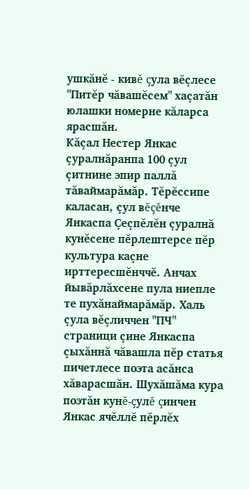ушкăнĕ - кивĕ çула вĕçлесе "Питĕр чăвашĕсем" хаçатăн юлашки номерне кăларса ярасшăн.
Кăçал Нестер Янкас çуралнăранпа 100 çул çитнине эпир паллă тăваймарăмăр. Тĕрĕссипе каласан, çул вĕçĕнче Янкаспа Çеçпĕлĕн çуралнă кунĕсене пĕрлештерсе пĕр культура каçне ирттересшĕнччĕ. Анчах йывăрлăхсене пула ниепле те пухăнаймарăмăр. Халь çула вĕçличчен "ПЧ" страници çине Янкаспа çыхăннă чăвашла пĕр статья пичетлесе поэта асăнса хăварасшăн. Шухăшăма кура поэтăн кунĕ-çулĕ çинчен Янкас ячĕллĕ пĕрлĕх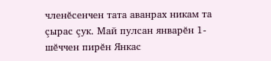членĕсенчен тата аванрах никам та çырас çук. Май пулсан январĕн 1-шĕччен пирĕн Янкас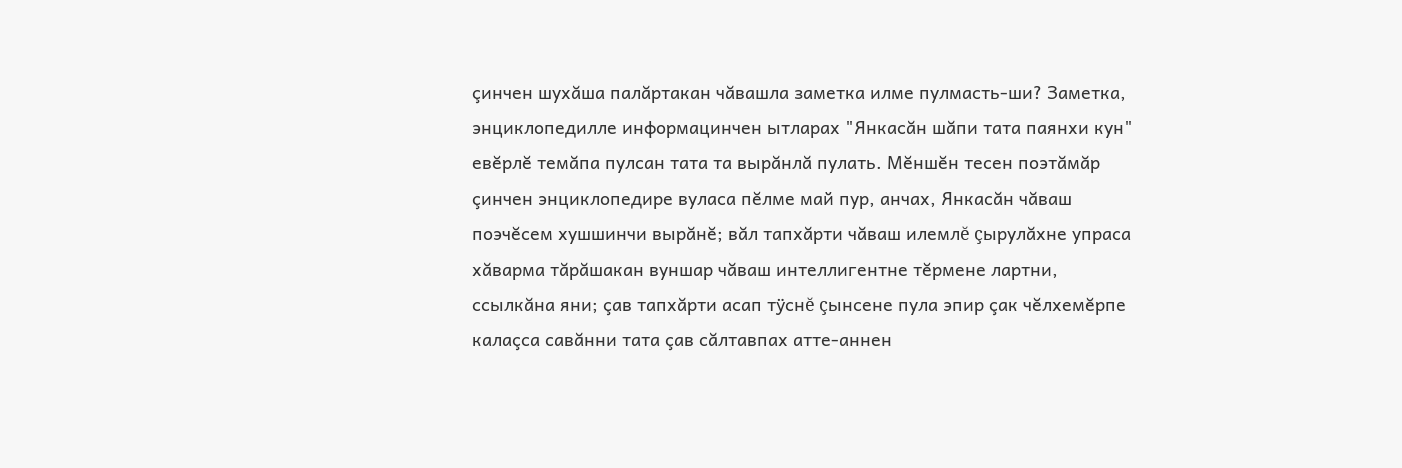çинчен шухăша палăртакан чăвашла заметка илме пулмасть-ши? Заметка, энциклопедилле информацинчен ытларах "Янкасăн шăпи тата паянхи кун" евĕрлĕ темăпа пулсан тата та вырăнлă пулать. Мĕншĕн тесен поэтăмăр çинчен энциклопедире вуласа пĕлме май пур, анчах, Янкасăн чăваш поэчĕсем хушшинчи вырăнĕ; вăл тапхăрти чăваш илемлĕ çырулăхне упраса хăварма тăрăшакан вуншар чăваш интеллигентне тĕрмене лартни, ссылкăна яни; çав тапхăрти асап тÿснĕ çынсене пула эпир çак чĕлхемĕрпе калаçса савăнни тата çав сăлтавпах атте-аннен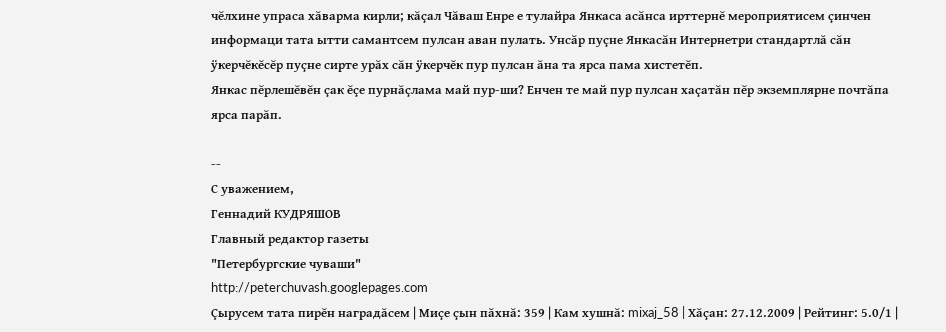чĕлхине упраса хăварма кирли; кăçал Чăваш Енре е тулайра Янкаса асăнса ирттернĕ мероприятисем çинчен информаци тата ытти самантсем пулсан аван пулать. Унсăр пуçне Янкасăн Интернетри стандартлă сăн ÿкерчĕкĕсĕр пуçне сирте урăх сăн ÿкерчĕк пур пулсан ăна та ярса пама хистетĕп.
Янкас пĕрлешĕвĕн çак ĕçе пурнăçлама май пур-ши? Енчен те май пур пулсан хаçатăн пĕр экземплярне почтăпа ярса парăп.

--
С уважением,
Геннадий КУДРЯШОВ
Главный редактор газеты
"Петербургские чуваши"
http://peterchuvash.googlepages.com
Çырусем тата пирĕн наградăсем | Миçе çын пăхнă: 359 | Кам хушнă: mixaj_58 | Хăçан: 27.12.2009 | Рейтинг: 5.0/1 |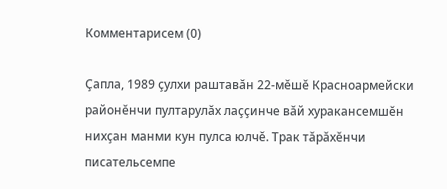Комментарисем (0)

Çапла, 1989 çулхи раштавăн 22-мĕшĕ Красноармейски районĕнчи пултарулăх лаççинче вăй хуракансемшĕн нихçан манми кун пулса юлчĕ. Трак тăрăхĕнчи писательсемпе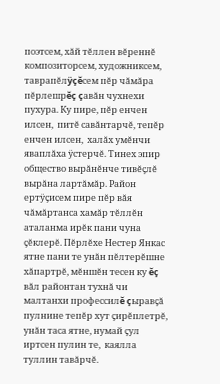поэтсем, хăй тĕллен вĕреннĕ композиторсем, художниксем, таврапĕлÿçĕсем пĕр чăмăра пĕрлешрĕç çавăн чухнехи пухура. Ку пире, пĕр енчен илсен,  питĕ савăнтарчĕ, тепĕр енчен илсен,  халăх умĕнчи яваплăха ÿстерчĕ. Тинех эпир общество вырăнĕнче тивĕçлĕ вырăна лартăмăр. Район ертÿçисем пире пĕр вăя чăмăртанса хамăр тĕллĕн аталанма ирĕк пани чуна çĕклерĕ. Пĕрлĕхе Нестер Янкас ятне пани те унăн пĕлтерĕшне хăпартрĕ, мĕншĕн тесен ку ĕç вăл районтан тухнă чи малтанхи профессилĕ çыравçă пулнине тепĕр хут çирĕплетрĕ, унăн таса ятне, нумай çул иртсен пулин те,  каялла туллин тавăрчĕ.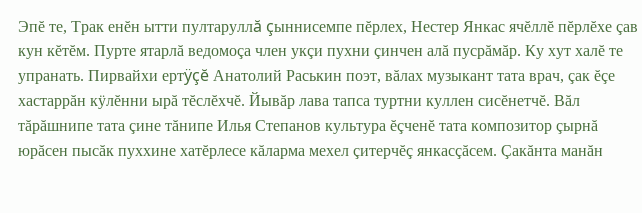Эпĕ те, Трак енĕн ытти пултаруллă çыннисемпе пĕрлех, Нестер Янкас ячĕллĕ пĕрлĕхе çав кун кĕтĕм. Пурте ятарлă ведомоçа член укçи пухни çинчен алă пусрăмăр. Ку хут халĕ те упранать. Пирвайхи ертÿçĕ Анатолий Раськин поэт, вăлах музыкант тата врач, çак ĕçе хастаррăн кÿлĕнни ырă тĕслĕхчĕ. Йывăр лава тапса туртни куллен сисĕнетчĕ. Вăл тăрăшнипе тата çине тăнипе Илья Степанов культура ĕçченĕ тата композитор çырнă юрăсен пысăк пуххине хатĕрлесе кăларма мехел çитерчĕç янкасçăсем. Çакăнта манăн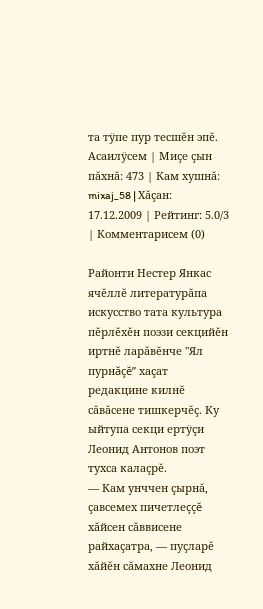та тÿпе пур тесшĕн эпĕ.
Асаилÿсем | Миçе çын пăхнă: 473 | Кам хушнă: mixaj_58 | Хăçан: 17.12.2009 | Рейтинг: 5.0/3 | Комментарисем (0)

Районти Нестер Янкас ячĕллĕ литературăпа искусство тата культура пĕрлĕхĕн поэзи секцийĕн иртнĕ ларăвĕнче "Ял пурнăçĕ” хаçат редакцине килнĕ сăвăсене тишкерчĕç. Ку ыйтупа секци ертÿçи Леонид Антонов поэт тухса калаçрĕ.
— Кам унччен çырнă, çавсемех пичетлеççĕ хăйсен сăввисене райхаçатра, — пуçларĕ хăйĕн сăмахне Леонид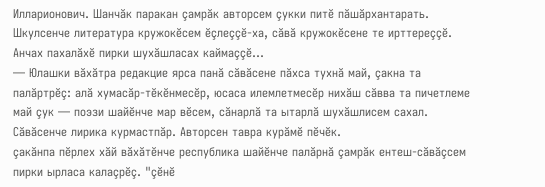Илларионович. Шанчăк паракан çамрăк авторсем çукки питĕ пăшăрхантарать. Шкулсенче литература кружокĕсем ĕçлеççĕ-ха, сăвă кружокĕсене те ирттереççĕ. Анчах пахалăхĕ пирки шухăшласах каймаççĕ…
— Юлашки вăхăтра редакцие ярса панă сăвăсене пăхса тухнă май, çакна та палăртрĕç: алă хумасăр-тĕкĕнмесĕр, юсаса илемлетмесĕр нихăш сăвва та пичетлеме май çук — поэзи шайĕнче мар вĕсем, сăнарлă та ытарлă шухăшлисем сахал. Сăвăсенче лирика курмастпăр. Авторсен тавра курăмĕ пĕчĕк.
çакăнпа пĕрлех хăй вăхăтĕнче республика шайĕнче палăрнă çамрăк ентеш-сăвăçсем пирки ырласа калаçрĕç. "çĕнĕ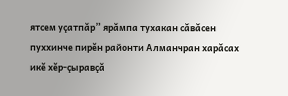ятсем уçатпăр” ярăмпа тухакан сăвăсен пуххинче пирĕн районти Алманчран харăсах икĕ хĕр-çыравçă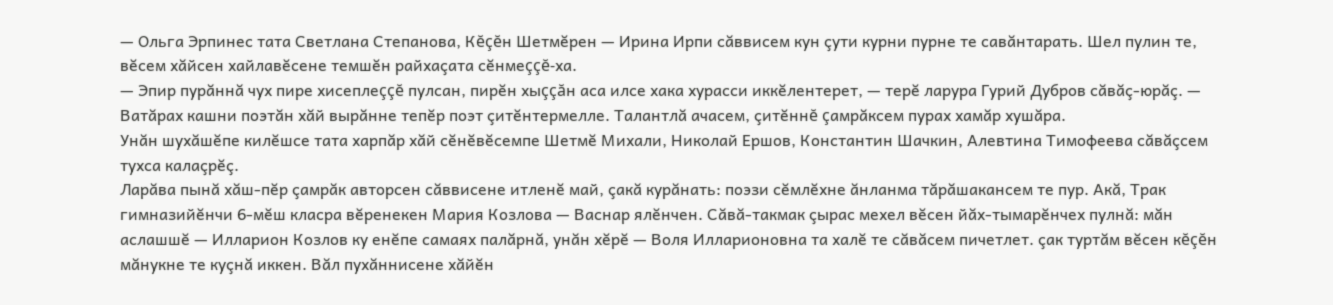— Ольга Эрпинес тата Светлана Степанова, Кĕçĕн Шетмĕрен — Ирина Ирпи сăввисем кун çути курни пурне те савăнтарать. Шел пулин те, вĕсем хăйсен хайлавĕсене темшĕн райхаçата сĕнмеççĕ-ха.
— Эпир пурăннă чух пире хисеплеççĕ пулсан, пирĕн хыççăн аса илсе хака хурасси иккĕлентерет, — терĕ ларура Гурий Дубров сăвăç-юрăç. — Ватăрах кашни поэтăн хăй вырăнне тепĕр поэт çитĕнтермелле. Талантлă ачасем, çитĕннĕ çамрăксем пурах хамăр хушăра.
Унăн шухăшĕпе килĕшсе тата харпăр хăй сĕнĕвĕсемпе Шетмĕ Михали, Николай Ершов, Константин Шачкин, Алевтина Тимофеева сăвăçсем тухса калаçрĕç.
Ларăва пынă хăш-пĕр çамрăк авторсен сăввисене итленĕ май, çакă курăнать: поэзи сĕмлĕхне ăнланма тăрăшакансем те пур. Акă, Трак гимназийĕнчи 6-мĕш класра вĕренекен Мария Козлова — Васнар ялĕнчен. Сăвă-такмак çырас мехел вĕсен йăх-тымарĕнчех пулнă: мăн аслашшĕ — Илларион Козлов ку енĕпе самаях палăрнă, унăн хĕрĕ — Воля Илларионовна та халĕ те сăвăсем пичетлет. çак туртăм вĕсен кĕçĕн мăнукне те куçнă иккен. Вăл пухăннисене хăйĕн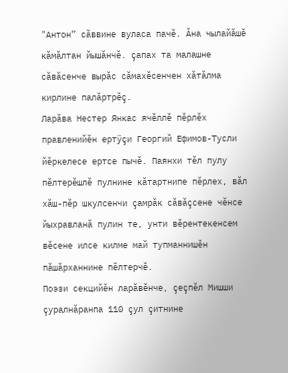"Антон” сăввине вуласа пачĕ. Ăна чылайăшĕ кăмăлтан йышăнчĕ. çапах та малашне сăвăсенче вырăс сăмахĕсенчен хăтăлма кирлине палăртрĕç.
Ларăва Нестер Янкас ячĕллĕ пĕрлĕх правленийĕн ертÿçи Георгий Ефимов-Тусли йĕркелесе ертсе пычĕ. Паянхи тĕл пулу пĕлтерĕшлĕ пулнине кăтартнипе пĕрлех, вăл хăш-пĕр шкулсенчи çамрăк сăвăçсене чĕнсе йыхравланă пулин те, унти вĕрентекенсем вĕсене илсе килме май тупманнишĕн пăшăрханнине пĕлтерчĕ.
Поэзи секцийĕн ларăвĕнче, çеçпĕл Мишши çуралнăранпа 110 çул çитнине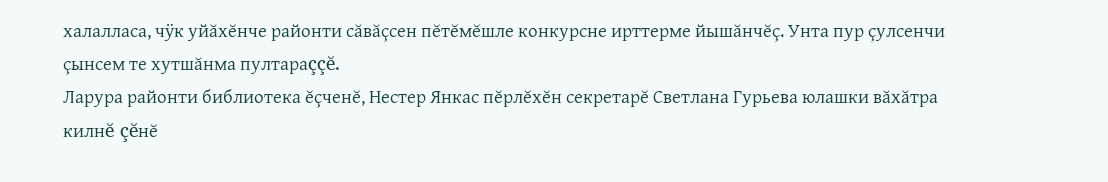халалласа, чÿк уйăхĕнче районти сăвăçсен пĕтĕмĕшле конкурсне ирттерме йышăнчĕç. Унта пур çулсенчи çынсем те хутшăнма пултараççĕ.
Ларура районти библиотека ĕçченĕ, Нестер Янкас пĕрлĕхĕн секретарĕ Светлана Гурьева юлашки вăхăтра килнĕ çĕнĕ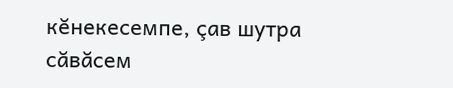кĕнекесемпе, çав шутра сăвăсем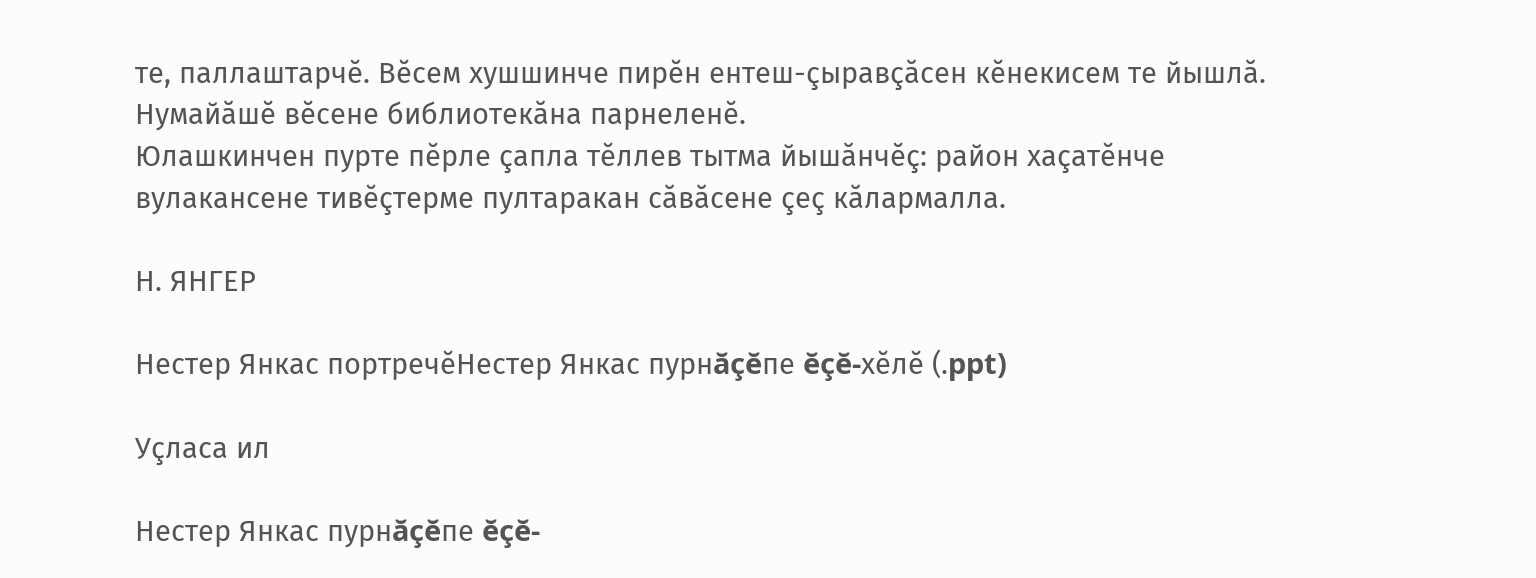те, паллаштарчĕ. Вĕсем хушшинче пирĕн ентеш-çыравçăсен кĕнекисем те йышлă. Нумайăшĕ вĕсене библиотекăна парнеленĕ.
Юлашкинчен пурте пĕрле çапла тĕллев тытма йышăнчĕç: район хаçатĕнче вулакансене тивĕçтерме пултаракан сăвăсене çеç кăлармалла.

Н. ЯНГЕР

Нестер Янкас портречĕНестер Янкас пурнăçĕпе ĕçĕ-хĕлĕ (.ppt)

Уçласа ил

Нестер Янкас пурнăçĕпе ĕçĕ-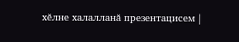хĕлне халалланă презентацисем |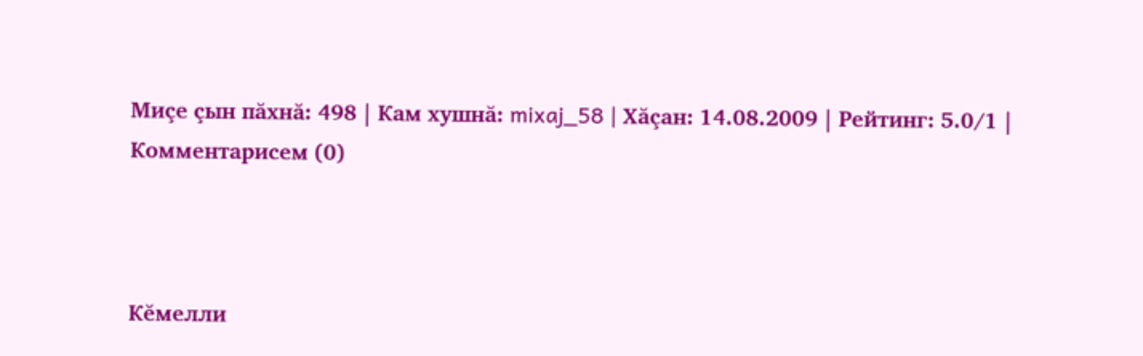Миçе çын пăхнă: 498 | Кам хушнă: mixaj_58 | Хăçан: 14.08.2009 | Рейтинг: 5.0/1 | Комментарисем (0)



Кĕмелли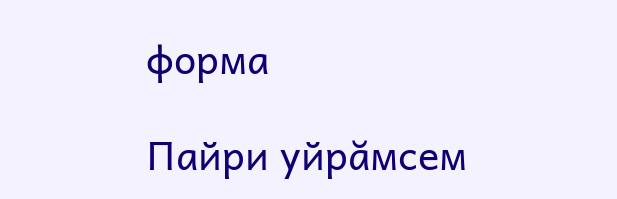форма

Пайри уйрăмсем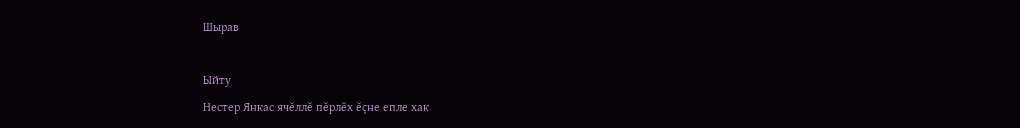Шырав

Ыйту
Нестер Янкас ячĕллĕ пĕрлĕх ĕçне епле хак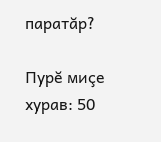паратăр?

Пурĕ миçе хурав: 50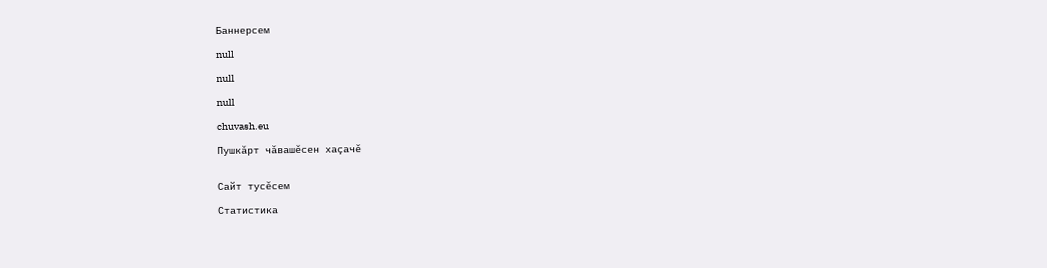Баннерсем

null

null

null

chuvash.eu

Пушкăрт чăвашĕсен хаçачĕ


Сайт тусĕсем

Статистика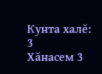Кунта халĕ: 3
Хăнасем 3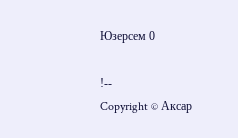Юзерсем 0

!--
Copyright © Аксар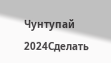Чунтупай 2024Сделать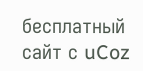бесплатный сайт с uCoz